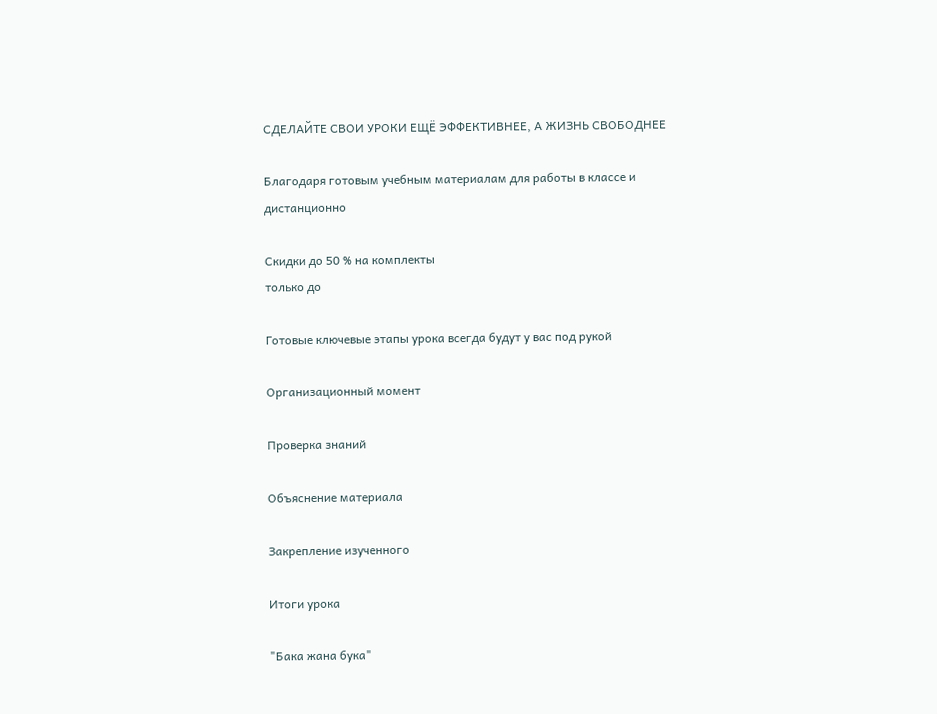СДЕЛАЙТЕ СВОИ УРОКИ ЕЩЁ ЭФФЕКТИВНЕЕ, А ЖИЗНЬ СВОБОДНЕЕ

Благодаря готовым учебным материалам для работы в классе и дистанционно

Скидки до 50 % на комплекты
только до

Готовые ключевые этапы урока всегда будут у вас под рукой

Организационный момент

Проверка знаний

Объяснение материала

Закрепление изученного

Итоги урока

"Бака жана бука"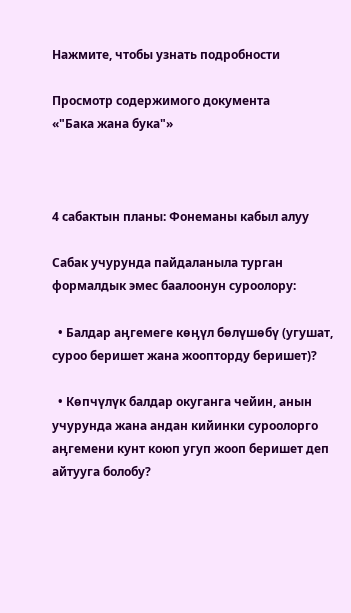Нажмите, чтобы узнать подробности

Просмотр содержимого документа
«"Бака жана бука"»



4 сабактын планы: Фонеманы кабыл алуу

Сабак учурунда пайдаланыла турган формалдык эмес баалоонун суроолору:

  • Балдар аӊгемеге көӊүл бөлүшөбү (угушат, суроо беришет жана жоопторду беришет)?

  • Көпчүлүк балдар окуганга чейин, анын учурунда жана андан кийинки суроолорго аӊгемени кунт коюп угуп жооп беришет деп айтууга болобу?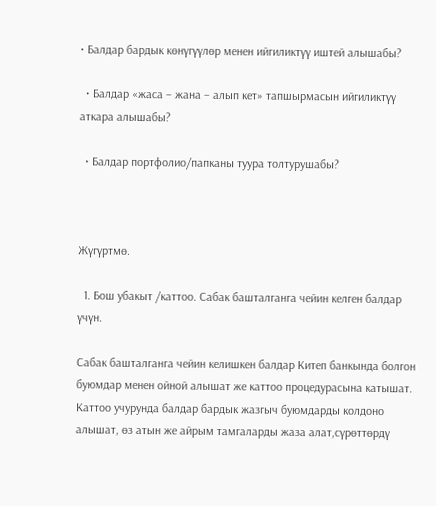• Балдар бардык көнүгүүлөр менен ийгиликтүү иштей алышабы?

  • Балдар «жаса – жана – алып кет» тапшырмасын ийгиликтүү аткара алышабы?

  • Балдар портфолио/папканы туура толтурушабы?



Жүгүртмө.

  1. Бош убакыт /каттоо. Сабак башталганга чейин келген балдар үчүн.

Сабак башталганга чейин келишкен балдар Китеп банкында болгон буюмдар менен ойной алышат же каттоо процедурасына катышат. Каттоо учурунда балдар бардык жазгыч буюмдарды колдоно алышат, өз атын же айрым тамгаларды жаза алат,сүрөттөрдү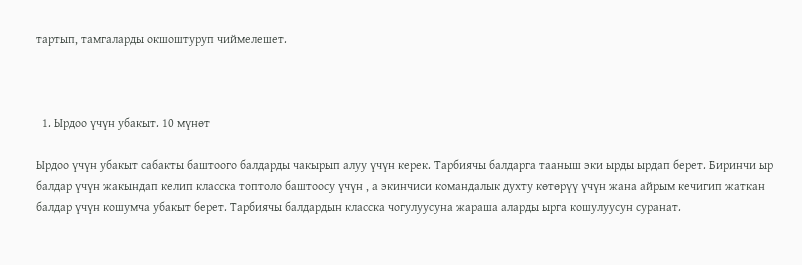тартып, тамгаларды окшоштуруп чиймелешет.



  1. Ырдоо үчүн убакыт. 10 мүнөт

Ырдоо үчүн убакыт сабакты баштоого балдарды чакырып алуу үчүн керек. Тарбиячы балдарга тааныш эки ырды ырдап берет. Биринчи ыр балдар үчүн жакындап келип класска топтоло баштоосу үчүн , а экинчиси командалык духту көтөрүү үчүн жана айрым кечигип жаткан балдар үчүн кошумча убакыт берет. Тарбиячы балдардын класска чогулуусуна жараша аларды ырга кошулуусун суранат.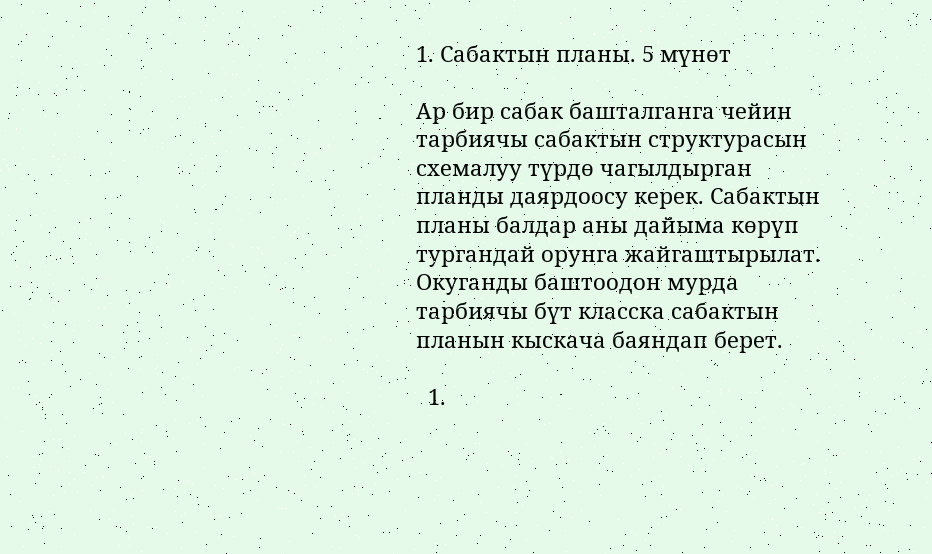1. Сабактын планы. 5 мүнөт

Ар бир сабак башталганга чейин тарбиячы сабактын структурасын схемалуу түрдө чагылдырган планды даярдоосу керек. Сабактын планы балдар аны дайыма көрүп тургандай орунга жайгаштырылат. Окуганды баштоодон мурда тарбиячы бүт класска сабактын планын кыскача баяндап берет.

  1.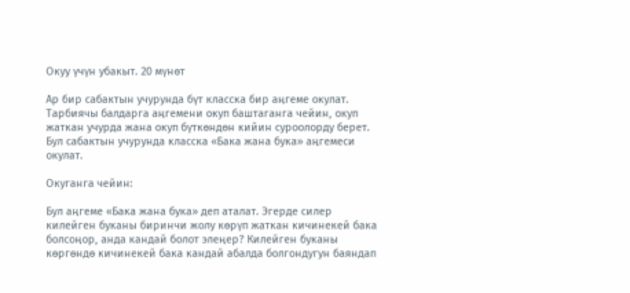Окуу үчүн убакыт. 20 мүнөт

Ар бир сабактын учурунда бүт класска бир аӊгеме окулат. Тарбиячы балдарга аӊгемени окуп баштаганга чейин, окуп жаткан учурда жана окуп бүткөндөн кийин суроолорду берет. Бул сабактын учурунда класска «Бака жана бука» аӊгемеси окулат.

Окуганга чейин:

Бул аӊгеме «Бака жана бука» деп аталат. Эгерде силер килейген буканы биринчи жолу көрүп жаткан кичинекей бака болсоӊор, анда кандай болот элеӊер? Килейген буканы көргөндө кичинекей бака кандай абалда болгондугун баяндап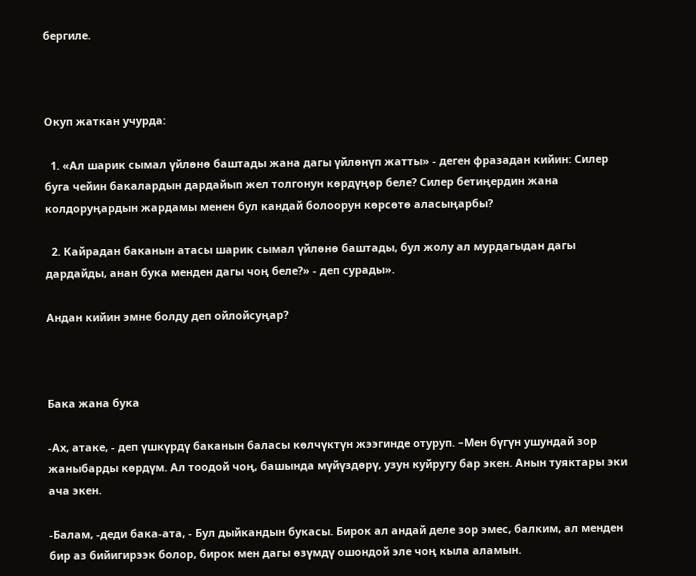бергиле.



Окуп жаткан учурда:

  1. «Ал шарик сымал үйлөнө баштады жана дагы үйлөнүп жатты» - деген фразадан кийин: Силер буга чейин бакалардын дардайып жел толгонун көрдүӊөр беле? Силер бетиӊердин жана колдоруӊардын жардамы менен бул кандай болоорун көрсөтө аласыӊарбы?

  2. Кайрадан баканын атасы шарик сымал үйлөнө баштады, бул жолу ал мурдагыдан дагы дардайды, анан бука менден дагы чоӊ беле?» - деп сурады».

Андан кийин эмне болду деп ойлойсуӊар?



Бака жана бука

-Ах, атаке, - деп үшкүрдү баканын баласы көлчүктүн жээгинде отуруп. –Мен бүгүн ушундай зор жаныбарды көрдүм. Ал тоодой чоӊ, башында мүйүздөрү, узун куйругу бар экен. Анын туяктары эки ача экен.

-Балам, -деди бака-ата, - Бул дыйкандын букасы. Бирок ал андай деле зор эмес, балким, ал менден бир аз бийигирээк болор, бирок мен дагы өзүмдү ошондой эле чоӊ кыла аламын.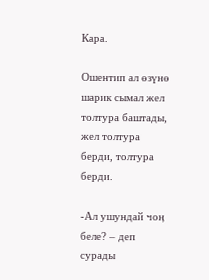Кара.

Ошентип ал өзүнө шарик сымал жел толтура баштады, жел толтура берди, толтура берди.

-Ал ушундай чоӊ беле? – деп сурады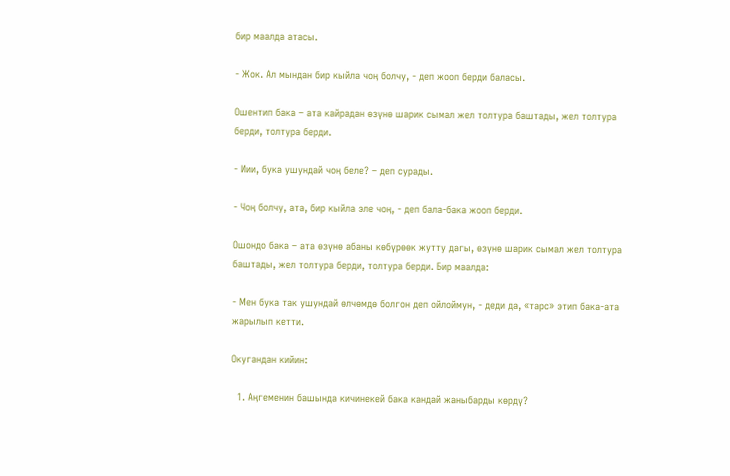бир маалда атасы.

- Жок. Ал мындан бир кыйла чоӊ болчу, - деп жооп берди баласы.

Ошентип бака – ата кайрадан өзүнө шарик сымал жел толтура баштады, жел толтура берди, толтура берди.

- Иии, бука ушундай чоӊ беле? – деп сурады.

- Чоӊ болчу, ата, бир кыйла эле чоӊ, - деп бала-бака жооп берди.

Ошондо бака – ата өзүнө абаны көбүрөөк жутту дагы, өзүнө шарик сымал жел толтура баштады, жел толтура берди, толтура берди. Бир маалда:

- Мен бука так ушундай өлчөмдө болгон деп ойлоймун, - деди да, «тарс» этип бака-ата жарылып кетти.

Окугандан кийин:

  1. Аӊгеменин башында кичинекей бака кандай жаныбарды көрдү?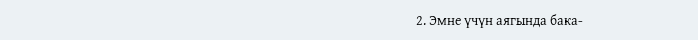2. Эмне үчүн аягында бака-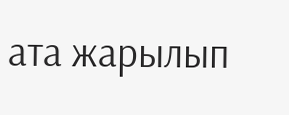ата жарылып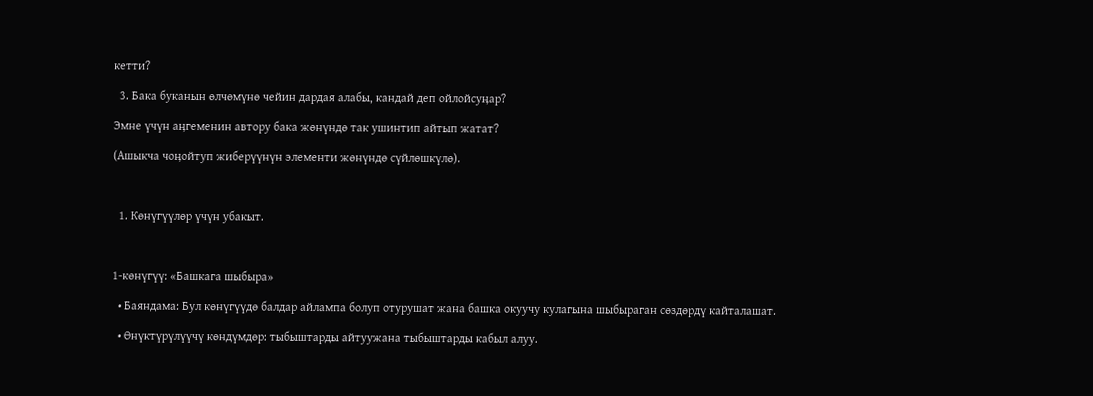кетти?

  3. Бака буканын өлчөмүнө чейин дардая алабы, кандай деп ойлойсуӊар?

Эмне үчүн аӊгеменин автору бака жөнүндө так ушинтип айтып жатат?

(Ашыкча чоӊойтуп жиберүүнүн элементи жөнүндө сүйлөшкүлө).



  1. Көнүгүүлөр үчүн убакыт.



1-көнүгүү: «Башкага шыбыра»

  • Баяндама: Бул көнүгүүдө балдар айлампа болуп отурушат жана башка окуучу кулагына шыбыраган сөздөрдү кайталашат.

  • Өнүктүрүлүүчү көндүмдөр: тыбыштарды айтуужана тыбыштарды кабыл алуу.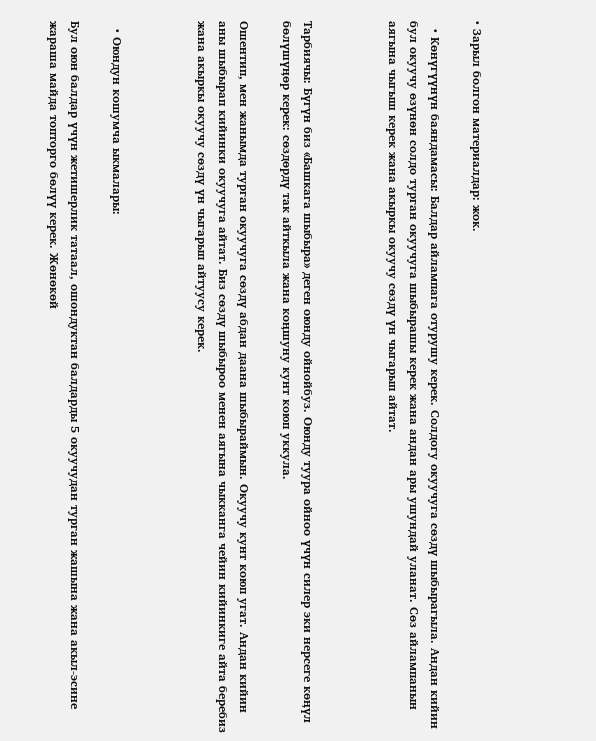• Зарыл болгон материалдар: жок.

  • Көнүгүүнүн баяндамасы: Балдар айлампага отурушу керек. Солдогу окуучуга сөздү шыбырагыла. Андан кийин бул окуучу өзүнөн солдо турган окуучуга шыбырашы керек жана андан ары ушундай уланат. Сөз айлампанын аягына чыгыш керек жана акыркы окуучу сөздү үн чыгарып айтат.



Тарбиячы: Бүгүн биз «Башкага шыбыра» деген оюнду ойнойбуз. Оюнду туура ойноо үчүн силер эки нерсеге көӊүл бөлүшүӊөр керек: сөздөрдү так айткыла жана коӊшуну кунт коюп уккула.

Ошентип, мен жанымда турган окуучуга сөздү абдан даана шыбыраймын. Окуучу кунт коюп угат. Андан кийин аны шыбырап кийинки окуучуга айтат. Биз сөздү шыбыроо менен аягына чыкканга чейин кийинкиге айта беребиз жана акыркы окуучу сөздү үн чыгарып айтуусу керек.



  • Оюндун кошумча ыкмалары:

Бул оюн балдар үчүн жетишерлик татаал, ошондуктан балдарды 5 окуучудан турган жашына жана акыл-эсине жараша майда топторго бөлүү керек. Жөнөкөй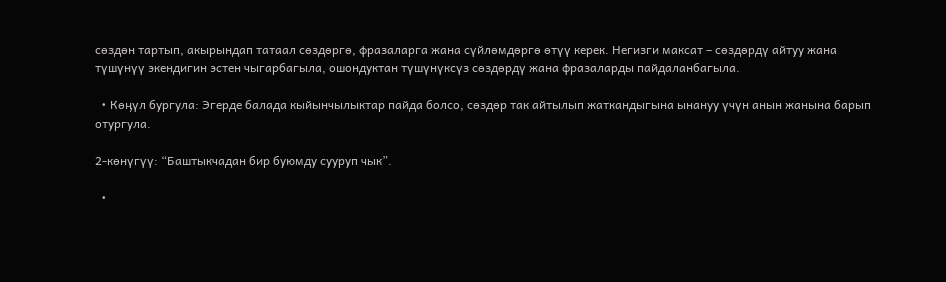сөздөн тартып, акырындап татаал сөздөргө, фразаларга жана сүйлөмдөргө өтүү керек. Негизги максат – сөздөрдү айтуу жана түшүнүү экендигин эстен чыгарбагыла, ошондуктан түшүнүксүз сөздөрдү жана фразаларды пайдаланбагыла.

  • Көӊүл бургула: Эгерде балада кыйынчылыктар пайда болсо, сөздөр так айтылып жаткандыгына ынануу үчүн анын жанына барып отургула.

2-көнүгүү: “Баштыкчадан бир буюмду сууруп чык”.

  •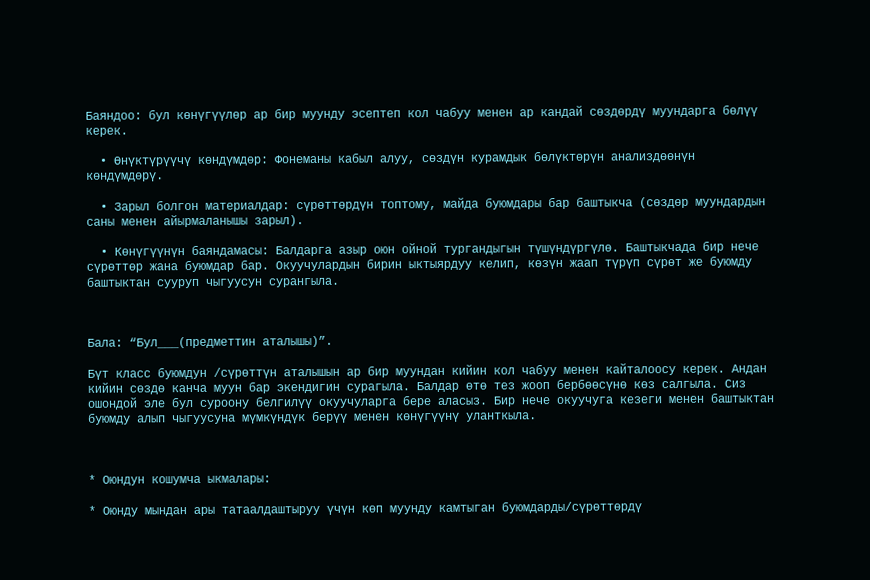Баяндоо: бул көнүгүүлөр ар бир муунду эсептеп кол чабуу менен ар кандай сөздөрдү муундарга бөлүү керек.

  • Өнүктүрүүчү көндүмдөр: Фонеманы кабыл алуу, сөздүн курамдык бөлүктөрүн анализдөөнүн көндүмдөрү.

  • Зарыл болгон материалдар: сүрөттөрдүн топтому, майда буюмдары бар баштыкча (сөздөр муундардын саны менен айырмаланышы зарыл).

  • Көнүгүүнүн баяндамасы: Балдарга азыр оюн ойной тургандыгын түшүндүргүлө. Баштыкчада бир нече сүрөттөр жана буюмдар бар. Окуучулардын бирин ыктыярдуу келип, көзүн жаап түрүп сүрөт же буюмду баштыктан сууруп чыгуусун сурангыла.



Бала: “Бул___(предметтин аталышы)”.

Бүт класс буюмдун /сүрөттүн аталышын ар бир муундан кийин кол чабуу менен кайталоосу керек. Андан кийин сөздө канча муун бар экендигин сурагыла. Балдар өтө тез жооп бербөөсүнө көз салгыла. Сиз ошондой эле бул суроону белгилүү окуучуларга бере аласыз. Бир нече окуучуга кезеги менен баштыктан буюмду алып чыгуусуна мүмкүндүк берүү менен көнүгүүнү уланткыла.



* Оюндун кошумча ыкмалары:

* Оюнду мындан ары татаалдаштыруу үчүн көп муунду камтыган буюмдарды/сүрөттөрдү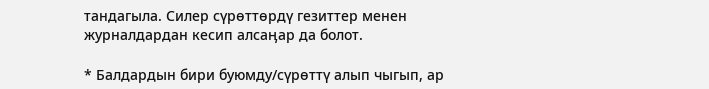тандагыла. Силер сүрөттөрдү гезиттер менен журналдардан кесип алсаӊар да болот.

* Балдардын бири буюмду/сүрөттү алып чыгып, ар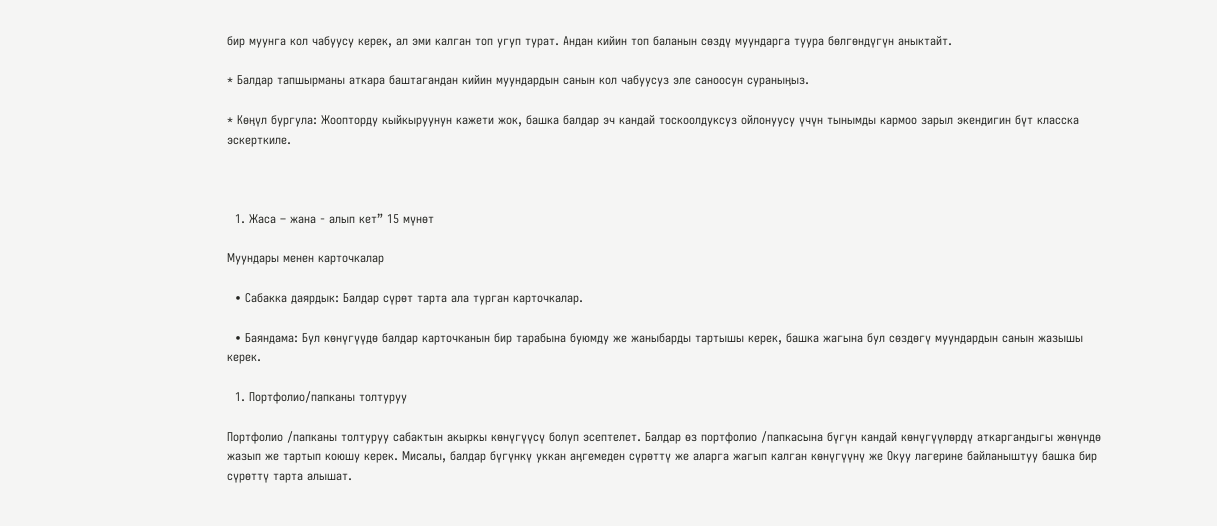бир муунга кол чабуусу керек, ал эми калган топ угуп турат. Андан кийин топ баланын сөздү муундарга туура бөлгөндүгүн аныктайт.

* Балдар тапшырманы аткара баштагандан кийин муундардын санын кол чабуусуз эле саноосун сураныӊыз.

* Көӊүл бургула: Жоопторду кыйкыруунун кажети жок, башка балдар эч кандай тоскоолдуксуз ойлонуусу үчүн тынымды кармоо зарыл экендигин бүт класска эскерткиле.



  1. Жаса – жана - алып кет” 15 мүнөт

Муундары менен карточкалар

  • Сабакка даярдык: Балдар сүрөт тарта ала турган карточкалар.

  • Баяндама: Бул көнүгүүдө балдар карточканын бир тарабына буюмду же жаныбарды тартышы керек, башка жагына бул сөздөгү муундардын санын жазышы керек.

  1. Портфолио/папканы толтуруу

Портфолио /папканы толтуруу сабактын акыркы көнүгүүсү болуп эсептелет. Балдар өз портфолио /папкасына бүгүн кандай көнүгүүлөрдү аткаргандыгы жөнүндө жазып же тартып коюшу керек. Мисалы, балдар бүгүнкү уккан аӊгемеден сүрөттү же аларга жагып калган көнүгүүнү же Окуу лагерине байланыштуу башка бир сүрөттү тарта алышат.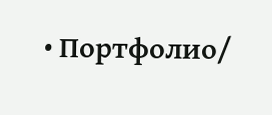• Портфолио/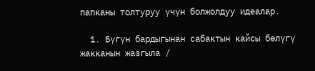папканы толтуруу үчүн болжолдуу идеалар.

  1. Бүгүн бардыгынан сабактын кайсы бөлүгү жакканын жазгыла /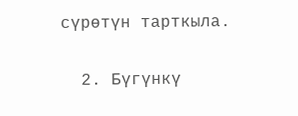сүрөтүн тарткыла.

  2. Бүгүнкү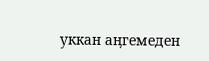уккан аӊгемеден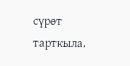сүрөт тарткыла.